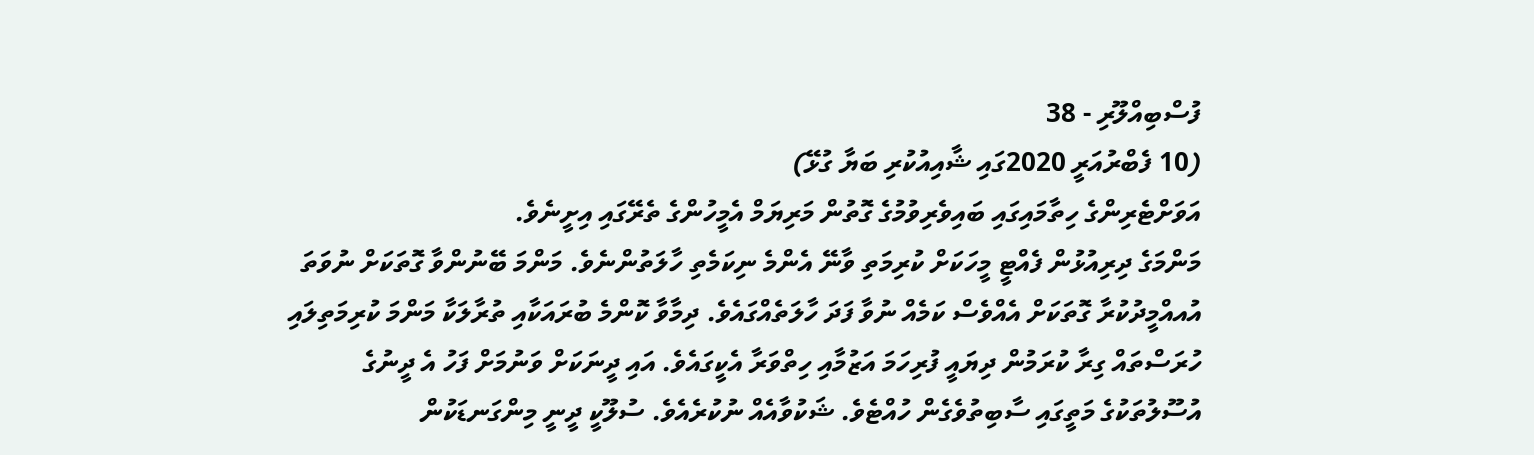ފުސްބިއްލޫރި - 38
(10 ފެބްރުއަރީ 2020ގައި ޝާއިއުކުރި ބަޔާ ގުޅޭ)
އަވަށްޓެރިންގެ ހިތާމައިގައި ބައިވެރިވުމުގެ ގޮތުން މަރިޔަމް އެމީހުންގެ ތެރޭގައި އިށީނެވެ.
މަންމަގެ ދިރިއުޅުން ފެއްޓީ މީހަކަށް ކުރިމަތި ވާނޭ އެންމެ ނިކަމެތި ހާލަތުންނެވެ. މަންމަ ބޭނުންވާ ގޮތަކަށް ނުވަތަ އުއއްމީދުކުރާ ގޮތަކަށް އެއްވެސް ކަމެއް ނުވާ ފަދަ ހާލަތެއްގައެވެ. ދިމާވާ ކޮންމެ ބުރައަކާއި ތުރާލަކާ މަންމަ ކުރިމަތިލައި ހުރަސްތައް ގިރާ ކުރަމުން ދިޔައީ ފުރިހަމަ އަޒުމާއި ހިތްވަރާ އެކީގައެވެ. އައި ދީނަކަށް ވަނުމަށް ފަހު އެ ދީނުގެ އުސޫލުތަކުގެ މަތީގައި ސާބިތުވެގެން ހުއްޓެވެ. ޝަކުވާއެއް ނުކުރެއެވެ. ސުލޫކީ ދީނީ މިންގަނޑަކުން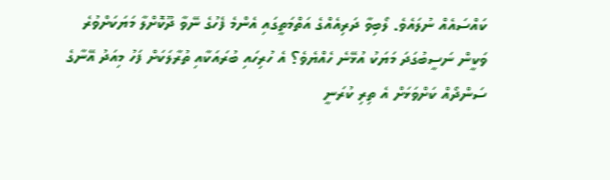ކައްސައެއް ނުލައެވެ. ލޯބިވާ ދަރިއެއްގެ އަތްމަތީގައި އެންމެ ފެހުގެ ނޭވާ ދޫކޮށްލާ މަޔަކަށްވުރެ ވަކީން ނަސީބުގަދަ މަޔަކު އުޅޭނެ ހެއްޔެވެ؟ އެ ހުރިހައި ބުރައަކާއި ތުރާލަކަށް ފަހު މިއަދު އޭނާގެ ސަންދޯއް ކަށްވަޅަށް އެ ތިރި ކުރަނީ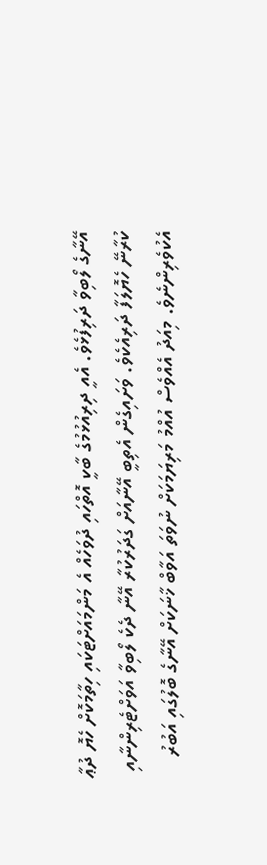އޭނާގެ ލޯބިވާ ދަރިފުޅެވެ. އެއީ ދިރިއުޅުމުގެ ބާކީ އޮތްހައި ދުވަހެއް އެ މަންމައަށްޓަކައި ހިތާމަކޮށް ހެޔޮ ދުޢާ ކުރާނޭ ހެޔޮލަފާ ދަރިއެކެވެ. ވަށައިގެން އެތިބީ އޭނާއަށް ގަދަރުކުރާ އޭނާ ދެކެ ލޯބިވާ އަވަށްޓެރިންނާއި އެކުވެރިންނެވެ. މިއަދު އެއްވެސް އުއްމު މަރިޔަމަކަށް ނުވަތަ އަވާބް ޚާނަކަށް އޭނާގެ ބޮލުގައި އަބުރު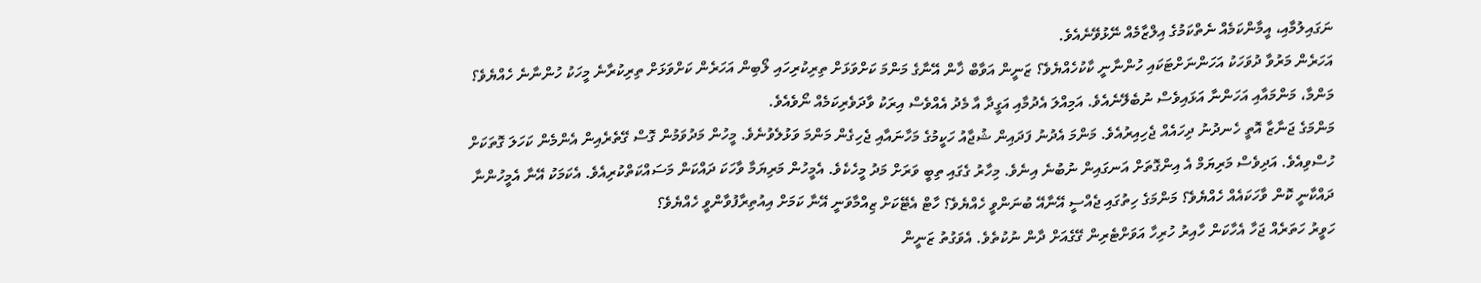ނަގައިލުމާއި، އީމާންކަމެއް ނެތްކަމުގެ އިލްޒާމެއް ނޭޅުވޭނެއެވެ.
އަހަރެން މަރުވާ ދުވަހަކު އަހަންނަށްޓަކައި ހުންނާނީ ކާކުހެއްޔެވެ؟ ޒަނީން އަވާބް ޚާން އޭނާގެ މަންމަ ކަށްވަޅަށް ތިރިކުރިހައި ލޯބިން އަހަރެން ކަށްވަޅަށް ތިރިކުރާނެ މީހަކު ހުންނާނެ ހެއްޔެވެ؟ މަންމާ، މަންމައާއި އަހަންނާ އަޅައިވެސް ނުބެލޭނެއެވެ. އަމިއްލަ އެދުމާއި އަގީދާ އާ މެދު އެއްވެސް އިރަކު ވާދަވެރިކަމެއް ނޯވެއެވެ.
މަންމަގެ ޖަނާޒާ އޮތީ ހެނދުނު ދިހައެއް ޖެހިއިރުއެވެ. މަންމަ އެދުނު ފަދައިން ޝުޖާއު ހަކީމުގެ މަހާނައާއި ޖެހިގެން މަންމަ ވަޅުލެވުނެވެ. މީހުން މަދުވަމުން ގޮސް ގޭތެރެއިން އެންމެން ކަހަލަ ގޮތަކަށް ހުސްވިއެވެ. އަދިވެސް މަރިޔަމް އެ އިންގޮތަށް އަނގައިން ނުބުނެ އިނެވެ. މިހާރު ގެގައި ތިބީ ވަރަށް މަދު މީހެކެވެ. އެމީހުން މަރިޔަމާ ވާހަކަ ދައްކަން މަސައްކަތްކުރިއެވެ. އެކަމަކު އޭނާ އެމީހުންނާ ދައްކާނީ ކޮން ވާހަކައެއް ހެއްޔެވެ؟ މަންމަގެ ހިތުގައި ޖެއްސީ އޭނާއޭ ބުނަންވީ ހެއްޔެވެ؟ ހާޓް އެޓޭކަށް ޒިއްމާވަނީ އޭނާ ކަމަށް އިއުތިރާފުވާންވީ ހެއްޔެވެ؟
ހަވީރު ހަތަރެއް ޖަހާ އެހާކަން ހާއިރު ހުރިހާ އަވަށްޓެރިން ގޭގެއަށް ދާން ނުކުތެވެ. އެވަގުތު ޒަނީން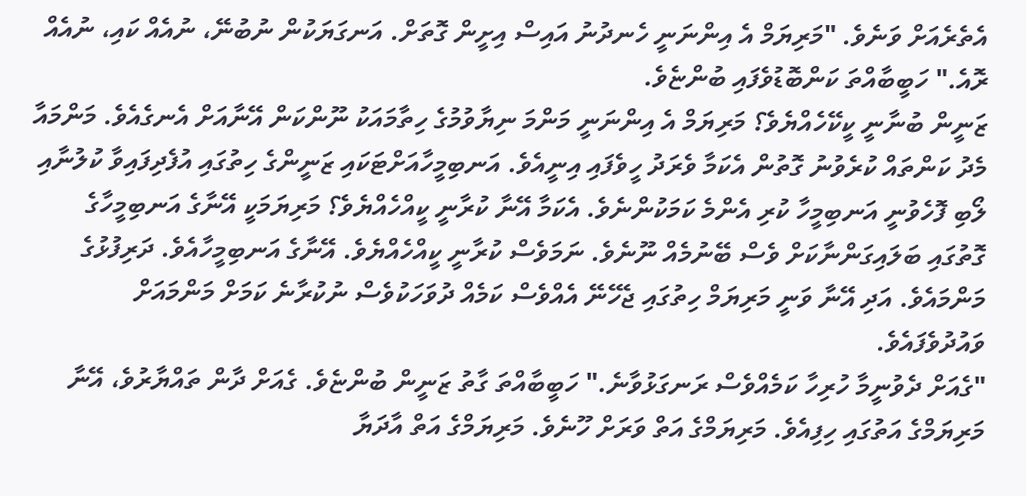އެތެރެއަށް ވަނެވެ. "މަރިޔަމް އެ އިންނަނީ ހެނދުނު އައިސް އިށީން ގޮތަށް. އަނގަޔަކުން ނުބުނޭ، ނުއެއް ކައި، ނުއެއް ރޮއެ." ހަބީބާއްތަ ކަންބޮޑުވެފައި ބުންޏެވެ.
ޒަނީން ބުނާނީ ކީކޭހެއްޔެވެ؟ މަރިޔަމް އެ އިންނަނީ މަންމަ ނިޔާވުމުގެ ހިތާމައަކު ނޫންކަން އޭނާއަށް އެނގެއެވެ. މަންމައާ މެދު ކަންތައް ކުރެވުނު ގޮތުން އެކަމާ ވެރަދު ހީވެފައި އިނީއެވެ. އަނބިމީހާއަށްޓަކައި ޒަނީންގެ ހިތުގައި އުފެދިފައިވާ ކުލުނާއި ލޯބި ފޮހެވުނީ އަނބިމީހާ ކުރި އެންމެ ކަމަކުންނެވެ. އެކަމާ އޭނާ ކުރާނީ ކީއްހެއްޔެވެ؟ މަރިޔަމަކީ އޭނާގެ އަނބިމީހާގެ ގޮތުގައި ބަލައިގަންނާކަށް ވެސް ބޭނުމެއް ނޫނެވެ. ނަމަވެސް ކުރާނީ ކީއްހެއްޔެވެ. އޭނާގެ އަނބިމީހާއެވެ. ދަރިފުޅުގެ މަންމައެވެ. އަދި އޭނާ ވަނީ މަރިޔަމް ހިތުގައި ޖެހޭނޭ އެއްވެސް ކަމެއް ދުވަހަކުވެސް ނުކުރާނެ ކަމަށް މަންމައަށް ވައުދުވެފައެވެ.
"ގެއަށް ދެވުނީމާ ހުރިހާ ކަމެއްވެސް ރަނގަޅުވާނެ." ހަބީބާއްތަ ގާތު ޒަނީން ބުންޏެވެ. ގެއަށް ދާން ތައްޔާރުވެ، އޭނާ މަރިޔަމްގެ އަތުގައި ހިފިއެވެ. މަރިޔަމްގެ އަތް ވަރަށް ހޫނެވެ. މަރިޔަމްގެ އަތް އާދަޔާ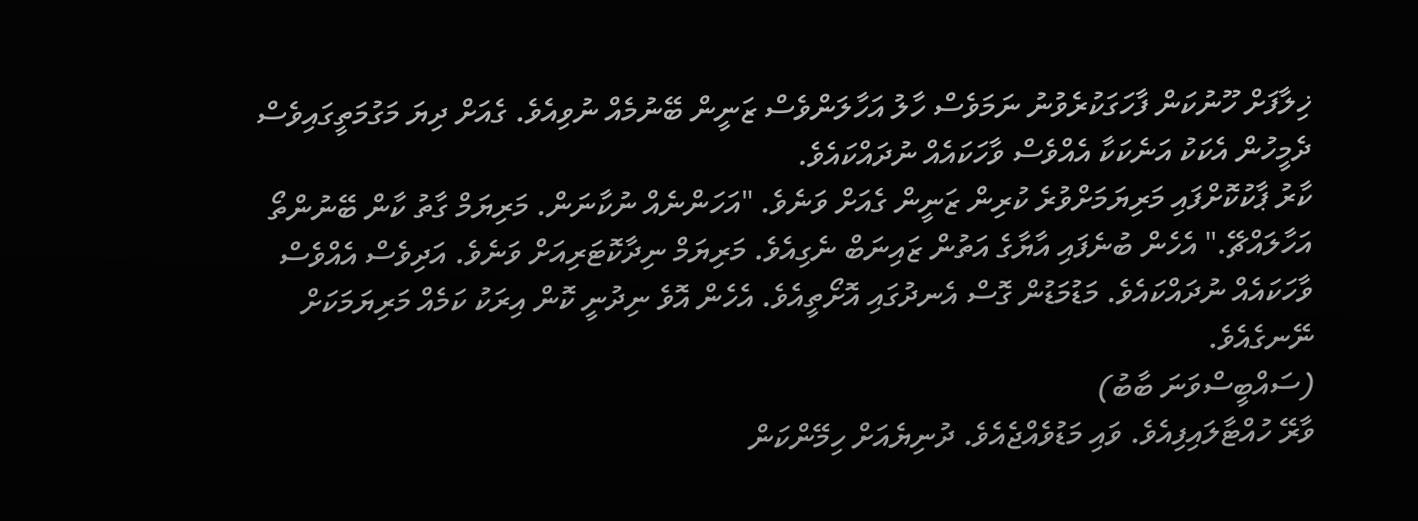ޚިލާފަށް ހޫނުކަން ފާހަގަކުރެވުނު ނަމަވެސް ހާލު އަހާލަންވެސް ޒަނީން ބޭނުމެއް ނުވިއެވެ. ގެއަށް ދިޔަ މަގުމަތީގައިވެސް ދެމީހުން އެކަކު އަނެކަކާ އެއްވެސް ވާހަކައެއް ނުދައްކައެވެ.
ކާރު ޕާކުކޮށްފައި މަރިޔަމަށްވުރެ ކުރިން ޒަނީން ގެއަށް ވަނެވެ. "އަހަންނެއް ނުކާނަން. މަރިޔަމް ގާތު ކާން ބޭނުންތޯ އަހާލައްޗޭ." އެހެން ބުނެފައި އާޔާގެ އަތުން ޒައިނަބް ނެގިއެވެ. މަރިޔަމް ނިދާކޮޓަރިއަށް ވަނެވެ. އަދިވެސް އެއްވެސް ވާހަކައެއް ނުދައްކައެވެ. މަޑުމަޑުން ގޮސް އެނދުގައި އޮށޯތީއެވެ. އެހެން އޮވެ ނިދުނީ ކޮން އިރަކު ކަމެއް މަރިޔަމަކަށް ނޭނގެއެވެ.
(ސައްބީސްވަނަ ބާބު)
ވާރޭ ހުއްޓާލައިފިއެވެ. ވައި މަޑުވެއްޖެއެވެ. ދުނިޔެއަށް ހިމޭންކަން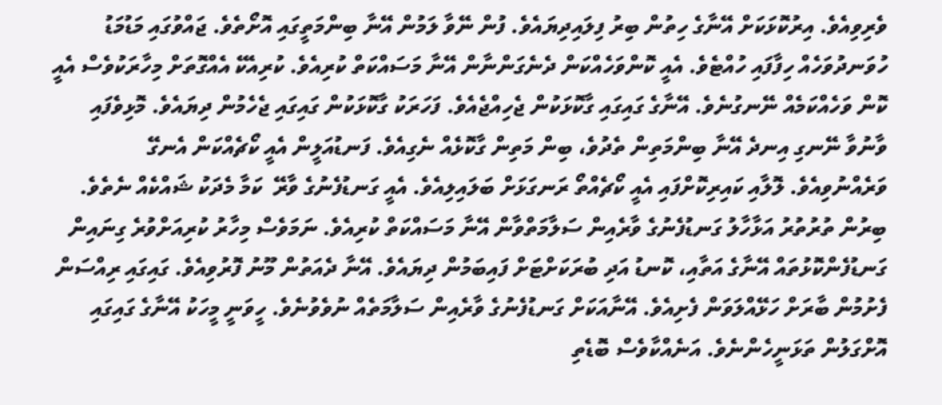ވެރިވިއެވެ. އިރުކޮޅަކަށް އޭނާގެ ހިތުން ބިރު ފިލައިދިޔައެވެ. ފުން ނޭވާ ލަމުން އޭނާ ބިންމަތީގައި އޮށޯތެވެ. ޖައްވުގައި މަޑުމަޑު ހުވަނދުވަހެއް ހިފާފައި ހުއްޓެވެ. އެއީ ކޮންވަހެއްކަން ދެނެގަންނާން އޭނާ މަސައްކަތް ކުރިއެވެ. ކުރިއެކޭ އެއްގޮތަށް މިހާރަކުވެސް އެއީ ކޮން ވަހެއްކަމެއް ނޭނގުނެވެ. އޭނާގެ ގައިގައި ގާކޮޅަކުން ޖެހިއްޖެއެވެ. ފަހަރަކު ގާކޮޅަކުން ގައިގައި ޖެހެމުން ދިޔައެވެ. މޮޅިވެފައި ވާނުވާ ނޭނގި އިނދެ އޭނާ ބިންމަތިން ތެދުވެ، ބިން މަތިން ގާކޮޅެއް ނެގިއެވެ. ފަނޑުއަލީން އެއީ ކޯޗެއްކަން އެނގޭ ވަރެއްނުވިއެވެ. ލޮލާއި ކައިރިކޮށްފައި އެއީ ކޯޗެއްތޯ ރަނގަޅަށް ބަލައިލިއެވެ. އެއީ ގަނޑުފެނުގެ ވާރޭ  ކަމާ މެދަކު ޝައްކެއް ނެތެވެ. ބިރުން ތުރުތުރު އަޅާހާލު ގަނޑުފެނުގެ ވާރެއިން ސަލާމަތްވާން އޭނާ މަސައްކަތް ކުރިއެވެ. ނަމަވެސް މިހާރު ކުރިއަށްވުރެ ގިނައިން ގަނޑުފެންކޮޅުތައް އޭނާގެ އަތާއި، ކޮނޑު އަދި ބުރަކަށްޓަށް ފައިބަމުން ދިޔައެވެ. އޭނާ ދެއަތުން މޫނު ފޮރުވިއެވެ. ގައިގައި ރިއްސަން ފެށުމުން ބާރަށް ހަޅޭއްލަވަން ފެށިއެވެ. އޭނާއަކަށް ގަނޑުފެނުގެ ވާރެއިން ސަލާމަތެއް ނުވެވުނެވެ. ހީވަނީ މީހަކު އޭނާގެ ގައިގައި އޮށްގަލުން ތަޅަނީހެންނެވެ. އަނެއްކާވެސް ބޮޑެތި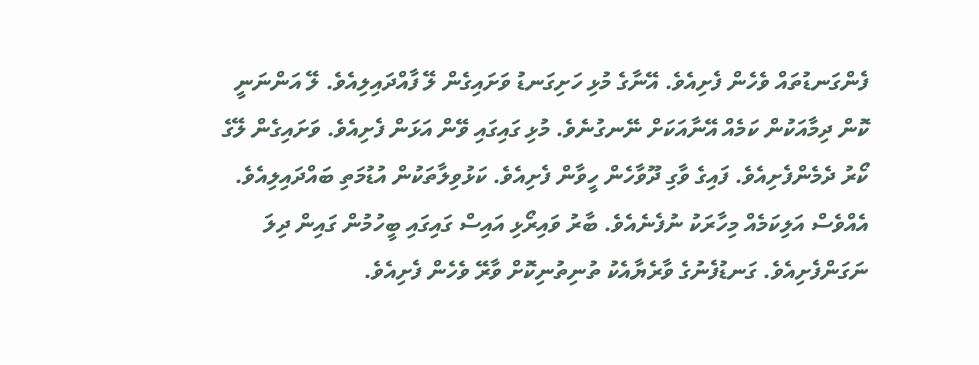ފެންގަނޑުތައް ވެހެން ފެށިއެވެ. އޭނާގެ މުޅި ހަށިގަނޑު ވަށައިގެން ލޭ ފާއްދައިލިއެވެ. ލޭ އަންނަނީ ކޮން ދިމާއަކުން ކަމެއް އޭނާއަކަށް ނޭނގުނެވެ. މުޅި ގައިގައި ވޭން އަޅަން ފެށިއެވެ. ވަށައިގެން ލޭގެ ކޯރު ދެމެންފެށިއެވެ. ފައިގެ ވާގި ދޫވާހެން ހީވާން ފެށިއެވެ. ކަޅުވިލާތަކުން އުޑުމަތި ބައްދައިލިއެވެ. އެއްވެސް އަލިކަމެއް މިހާރަކު ނުފެނެއެވެ. ބާރު ވައިރޯޅި އައިސް ގައިގައި ބީހުމުން ގައިން ދިލަ ނަގަންފެށިއެވެ. ގަނޑުފެނުގެ ވާރެޔާއެކު ތުނިތުނިކޮށް ވާރޭ ވެހެން ފެށިއެވެ.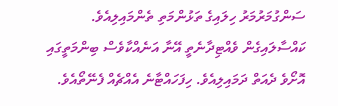ސަންގުމަރުމަރު ހިލައިގެ ތަޅުންމަތި ތެންމައިލިއެވެ. ކައްސާލައިގެން ވެއްޓިދާނެތީ އޭނާ އަނެއްކާވެސް ބިންމަތީގައި އޮށޯވެ ދެއަތް ދަމައިލިއެވެ. ހިފަހައްޓާނެ އެއްޗެއް ފެނޭތޯއެވެ.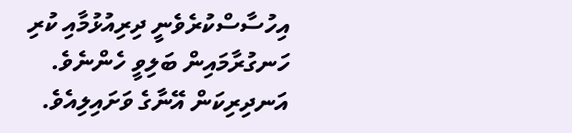އިހުސާސްކުރެވެނީ ދިރިއުޅުމާއި ކުރި ހަނގުރާމައިން ބަލިވީ ހެންނެވެ. އަނދިރިކަން އޭނާގެ ވަށައިލިއެވެ.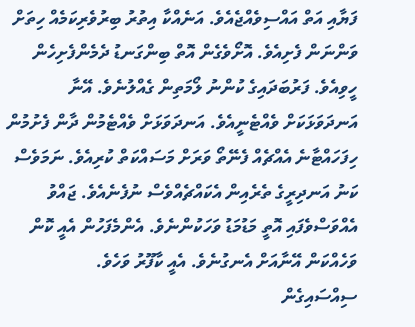ފަޔާއި އަތް އައްސިވެއްޖެއެވެ. އަނެއްކާ އިތުރު ބިރުވެރިކަމެއް ހިތަށް ވަންނަން ފެށިއެވެ. އޮށޯވެގެން އޮތް ބިންގަނޑު ދެމެންފެށިހެން ހީވިއެވެ. ފަރުބަދައިގެ ކުންނު ލޯމަތިން ގެއްލުނެވެ. އޭނާ އަނދަވަޅަކަށް ވެއްޓެނީއެވެ. އަނދަވަޅަށް ވެއްޓެމުން ދާން ފެށުމުން ހިފަހައްޓާނެ އެއްޗެއް ފެނޭތޯ ވަރަށް މަސައްކަތް ކުރިއެވެ. ނަމަވެސް ކަނު އަނދިރީގެ ތެރެއިން އެކައްޗެއްވެސް ނުފެނެއެވެ. ޖައްވު އެއްވަސްވެފައި އޮތީ މަޑުމަޑު ވަހަކުންނެވެ. އެންމެފަހުން އެއީ ކޮން ވަހެއްކަން އޭނާއަށް އެނގުނެވެ. އެއީ ކާފޫރު ވަހެވެ.
ސިއްސައިގެން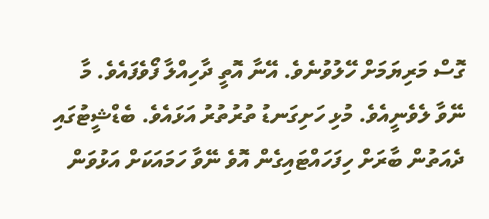ގޮސް މަރިޔަމަށް ހޭލުވުނެވެ. އޭނާ އޮތީ ދާހިއްލާ ފޯވެފައެވެ. މާ ނޭވާ ލެވެނީއެވެ. މުޅި ހަށިގަނޑު ތުރުތުރު އަޅައެވެ. ބެޑްޝީޓުގައި ދެއަތުން ބާރަށް ހިފަހައްޓައިގެން އޮވެ ނޭވާ ހަމައަކަށް އަޅުވަން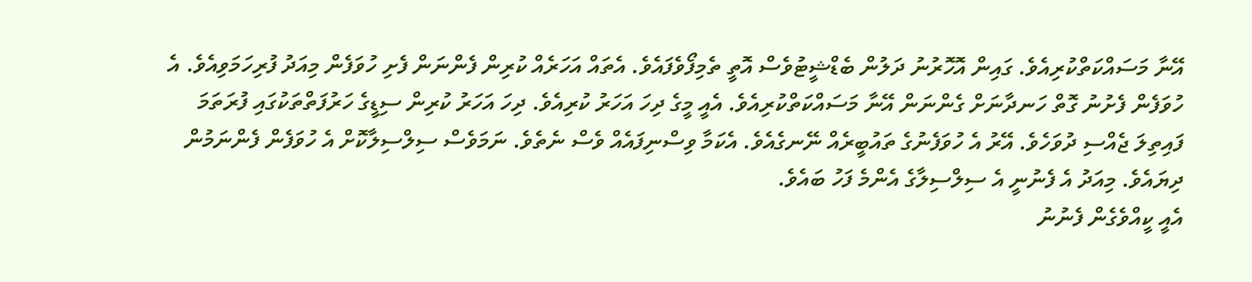އޭނާ މަސައްކަތްކުރިއެވެ. ގައިން އޮހޮރުނު ދަލުން ބެޑްޝީޓުވެސް އޮތީ ތެމިފޯވެފައެވެ. އެތައް އަހަރެއް ކުރިން ފެންނަން ފެށި ހުވަފެން މިއަދު ފުރިހަމަވިއެވެ. އެ ހުވަފެން ފެށުނު ގޮތް ހަނދާނަށް ގެންނަން އޭނާ މަސައްކަތްކުރިއެވެ. އެއީ މީގެ ދިހަ އަހަރު ކުރިއެވެ. ދިހަ އަހަރު ކުރިން ސިޑީގެ ހަރުފަތްތަކުގައި ފުރަތަމަ ފައިތިލަ ޖެއްސި ދުވަހެވެ. އޭރު އެ ހުވަފެނުގެ ތައުބީރެއް ނޭނގެއެވެ. އެކަމާ ވިސްނިފައެއް ވެސް ނެތެވެ. ނަމަވެސް ސިލްސިލާކޮށް އެ ހުވަފެން ފެންނަމުން ދިޔައެވެ. މިއަދު އެ ފެނުނީ އެ ސިލްސިލާގެ އެންމެ ފަހު ބައެވެ.
އެއީ ކީއްވެގެން ފެނުނު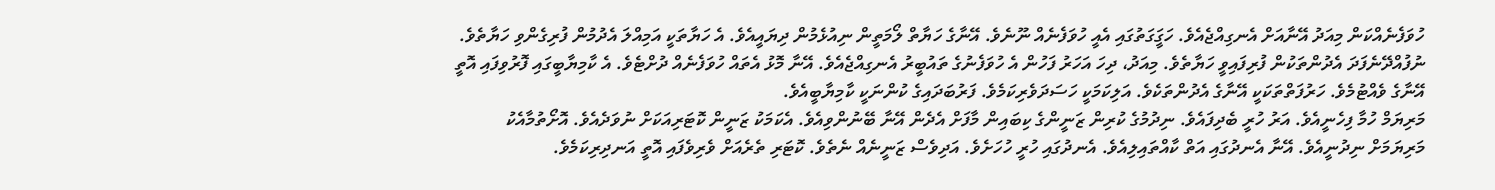ހުވަފެނެއްކަން މިއަދު އޭނާއަށް އެނގިއްޖެއެވެ. ހަގީަގަތުގައި އެއީ ހުވަފެނެއް ނޫނެވެ. އޭނާގެ ހަޔާތް ލޯމަތީން ނިއުޅެމުން ދިޔައީއެވެ. އެ ހަޔާތަކީ އަމިއްލަ އެދުމުން ފުރިގެންވި ހަޔާތެވެ. ނުފުއްދޭނެފަދަ އެދުންތަކުން ފުރިފައިވީ ހަޔާތެވެ. މިއަދު، ދިހަ އަހަރު ފަހުން އެ ހުވަފެނުގެ ތައުބީރު އެނގިއްޖެއެވެ. އޭނާ މޮޅު އެތައް ހުވަފެނެއް ދުށްޓެވެ. އެ ކާމިޔާބީގައި ފޮރުވިފައި އޮތީ އޭނާގެ ވެއްޓުމެވެ. ހަރުފަތްތަކަކީ އޭނާގެ އެދުންތަކެވެ. އަލިކަމަކީ ހަސަދަވެރިކަމެވެ. ފަރުބަދައިގެ ކުންނަކީ ކާމިޔާބީއެވެ.
މަރިޔަމް ހުމާ ފިހެނީއެވެ. އަރު ހުރީ ބެދިފައެވެ. ނިދުމުގެ ކުރިން ޒަނީންގެ ކިބައިން މާފަށް އެދެން އޭނާ ބޭނުންވިއެވެ. އެކަމަކު ޒަނީން ކޮޓަރިއަކަށް ނުވަދެއެވެ. އޮށޯތުމާއެކު މަރިޔަމަށް ނިދުނީއެވެ. އޭނާ އެނދުގައި އަތް ކާއްތައިލިއެވެ. އެނދުގައި ހުރީ ހުހަށެވެ. އަދިވެސް ޒަނީނެއް ނެތެވެ. ކޮޓަރި ތެރެއަށް ވެރިވެފައި އޮތީ އަނދިރިކަމެވެ.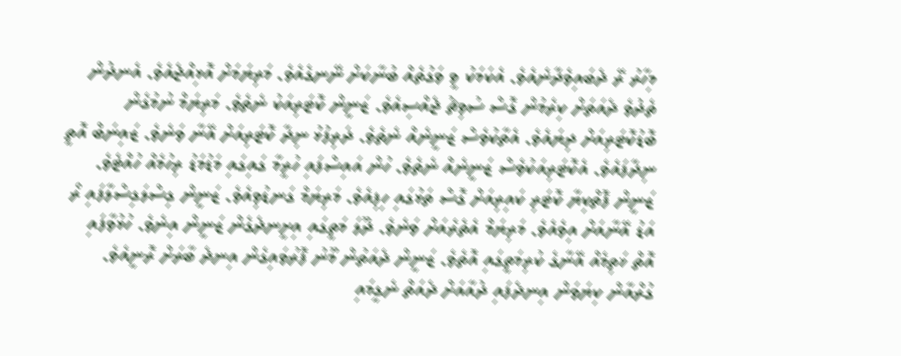މިހާރު ރޭ ދެބައިވެދާނެއެވެ. އެކަމަކު ވީ ވަގުތެއް ބުނާކަށް ނޭނގެއެވެ. މަރިޔަމަށް އޮޅިއްޖެއެވެ. އެނދުން ތެދުވެ ދެއަތަށް ކިރެމުން ގޮސް ސުވިޗު ޖެއްސިއެވެ. ޒަނީން ކޮޓަރިއަކު ނެތެވެ. މަރިޔަމް ނުމުގެން ބޮޑުކޮޓަރިއަށް ދިޔައެވެ. އެތާކުވެސް ޒަނީނެއް ނެތެވެ. ދަރިފުޅު ނިދާ ކޮޓަރިއަށް އޭނާ ވަނެވެ. ޒައިނަބް އޮތީ ނިދާފައެވެ. އެކޮޓަރިއަކުވެސް ޒަނީނެއް ނެތެވެ. ހުން އައިސްފައި ހުރީމާ ގައިގައި މަޑުމަޑު ރިހުމެއް ހުއްޓެވެ. ޒަނީން ފޮތްކިޔާ ކޮޓަރި ކައިރިއަށް ގޮސް ތަޅުގައި ހިފިއެވެ. މަރިޔަމް ގަނޑުވިއެވެ. ޒަނީން ގިސްލަގިސްލާފައި ރޯ އަޑު އޭނާއަށް އިވެއެވެ. މަރިޔަމް އެތެރެއަށް ވަނެވެ. ދޫލަ މަތީގައި އިށީނދެގެން ޒަނީން އިނެވެ. ހުޅުވާފައި އޮތް ޚަތިމެއް އޭނާގެ ކުރިމަތީގައި އޮތެވެ. ޒަނީން ދެއަތުން މޫނު ފޮރުވައިގެން އިނދެ ބާރަށް ރޮނީއެވެ. ގުރްއާން ކިޔަވަން އިނދެފައި ދުއާއަށް ދެއަތް ނެގީމައި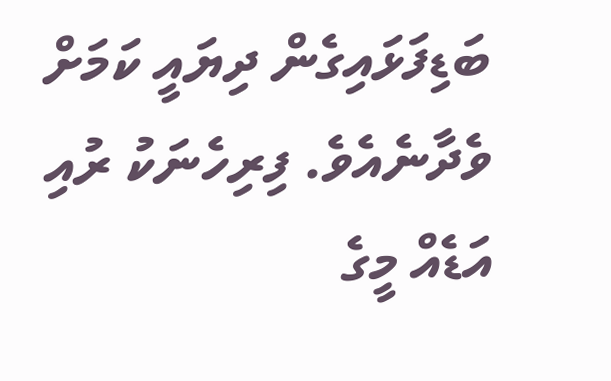ބަޑިފަޅައިގެން ދިޔައީ ކަމަށް ވެދާނެއެވެ. ފިރިހެނަކު ރުއި އަޑެއް މީގެ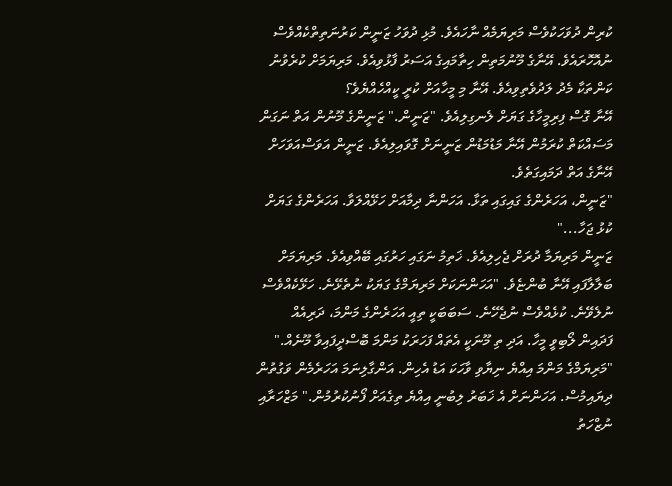ކުރިން ދުވަހަކުވެސް މަރިޔަމެއް ނާހައެވެ. މުޅި ދުވަހު ޒަނީން ކަރުނަތިތްކެއްވެސް ނުއޮހޮރައެވެ. އޭނާގެ މޫނުމަތިން ހިތާމައިގެ އަސަރު ފާޅުވިއެވެ. މަރިޔަމަށް ކުރެވުނު ކަންތަކާ މެދު ލަދުވެތިވިއެވެ. އޭނާ މި މީހާއަށް ކުރީ ކީއްހެއްޔެވެ؟
އޭނާ ގޮސް ފިރިމީހާގެ ގަޔަށް ލެނގިލިއެވެ. "ޒަނީން." ޒަނީންގެ މޫނުން އަތް ނަގަން މަސައްކަތް ކުރަމުން އޭނާ މަޑުމަޑުން ޒަނީނަށް ގޮވައިލިއެވެ. ޒަނީން އަވަސްއަވަހަށް އޭނާގެ އަތް ދަމައިގަތެވެ.
"ޒަނީން، އަހަރެންގެ ގައިގައި ތަޅާ. އަހަންނާ ދިމާއަށް ހަޅޭއްލަވާ. އަހަރެންގެ ގަޔަށް ކުޅު ޖަހާ..."
ޒަނީން މަރިޔަމާ ދުރަށް ޖެހިލިއެވެ. ޚަތިމު ނަގައި ހަރުގައި ބޭއްވިއެވެ. މަރިޔަމަށް ބަލާލާފައި އޭނާ ބުންޏެވެ. "އަހަންނަކަށް މަރިޔަމްގެ ގަޔަކު ނުތެޅޭނެ. ހަޅޭކެއްވެސް ނުލެވޭނެ. ކުޅެއްވެސް ނުޖެހޭނެ. ސަބަބަކީ ތިއީ އަހަރެންގެ މަންމަ، ދަރިއެއް ފަދައިން ލޯބިވީ މީހާ. އަދި ތި މޫނަކީ އެތައް ފަހަރަކު މަންމަ ބޮސްދީފައިވާ މޫނެއް."
"މަރިޔަމްގެ މަންމަ އިއްޔެ ނިޔާވި ވާހަކަ އަޑު އެހިން. އަންގާލިނަމަ އަހަރެމެން ވަގުތުން ދިޔައިމުސް. އަހަންނަށް އެ ޚަބަރު ލިބުނީ އިއްޔެ ތިގެއަށް ފޯނުކުރުމުން." މަޒްހަރާއި ނުޒްހަތު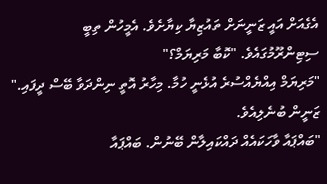އެގެއަށް އައީ ޒަނީނަށް ތައުޒިޔާ ކިޔާށެވެ. އެމީހުން ތިބީ ސިޓިންރޫމުގައެވެ. "ކޮބާ މަރިޔަމް؟"
"މަރިޔަމް އިއްޔެއްސުރެ އުޅެނީ ހުމާ. މިހާރު އޮތީ ނިންދަވާ ބޭސް ދީފައި." ޒަނީން ބުނެލިއެވެ.
"ބައްޕައާ ވާހަކައެއް ދައްކައިލާން ބޭނުން. ބައްޕައާ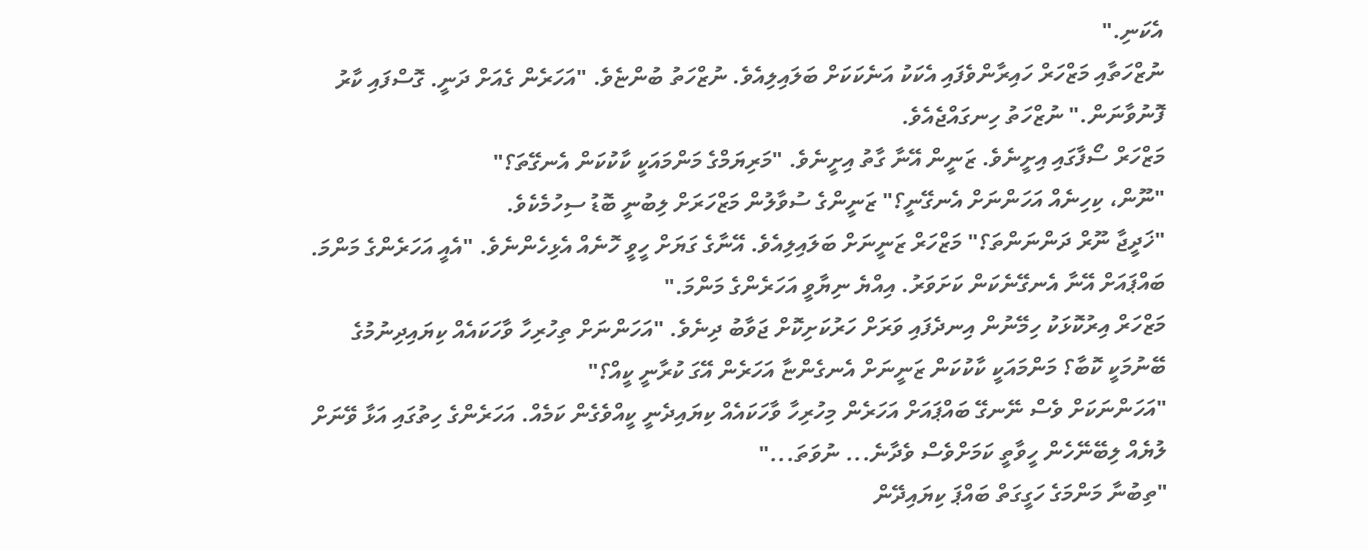އެކަނި."
ނުޒްހަތާއި މަޒްހަރް ހައިރާންވެފައި އެކަކު އަނެކަކަށް ބަލައިލިއެވެ. ނުޒްހަތު ބުންޏެވެ. "އަހަރެން ގެއަށް ދަނީ. ގޮސްފައި ކާރު ފޮނުވާނަން." ނުޒްހަތު ހިނގައްޖެއެވެ.
މަޒްހަރް ސޯފާގައި އިށީނެވެ. ޒަނީން އޭނާ ގާތު އިށީނެވެ. "މަރިޔަމްގެ މަންމައަކީ ކާކުކަން އެނގޭތަ؟"
"ނޫން، ކިހިނެއް އަހަންނަށް އެނގޭނީ؟" ޒަނީންގެ ސުވާލުން މަޒްހަރަށް ލިބުނީ ބޮޑު ސިހުމެކެވެ.
"ޚަދީޖާ ނޫރް ދަންނަންތަ؟" މަޒްހަރް ޒަނީނަށް ބަލައިލިއެވެ. އޭނާގެ ގަޔަށް ހީވީ ހޮނެއް އެޅިހެންނެވެ. "އެއީ އަހަރެންގެ މަންމަ. ބައްޕައަށް އޭނާ އެނގޭނެކަން ކަށަވަރު. އިއްޔެ ނިޔާވީ އަހަރެންގެ މަންމަ."
މަޒްހަރް އިރުކޮޅަކު ހިމޭނުން އިނދެފައި ވަރަށް ހަރުކަށިކޮށް ޖަވާބު ދިނެވެ. "އަހަންނަށް ތިހުރިހާ ވާހަކައެއް ކިޔައިދިނުމުގެ ބޭނުމަކީ ކޮބާ؟ މަންމައަކީ ކާކުކަން ޒަނީނަށް އެނގެންޏާ އަހަރެން އޭގަ ކުރާނީ ކީއް؟"
"އަހަންނަކަށް ވެސް ނޭނގޭ ބައްޕައަށް އަހަރެން މިހުރިހާ ވާހަކައެއް ކިޔައިދެނީ ކީއްވެގެން ކަމެއް. އަހަރެންގެ ހިތުގައި އަޅާ ވޭނަށް ލުޔެއް ލިބޭނޭހެން ހީވާތީ ކަމަށްވެސް ވެދާނެ... ނުވަތަ..."
"ތިބުނާ މަންމަގެ ހަގީގަތް ބައްޕަ ކިޔައިދޭން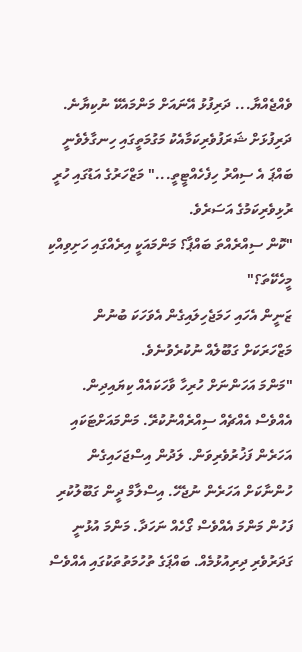ވެއްޖެއްޔާ... ދަރިފުޅު އޭނައަށް މަންމައެކޭ ނުކިޔާނެ. ދަރިފުޅަށް ޝަރަފުވެރިކަމާއެކު މަގުމަތީގައި ހިނގާލެވެނީ ބައްޕަ އެ ސިއްރު ހިފެހެއްޓީތީ..." މަޒްހަރުގެ އަޑުގައި ހުރީ ރުޅިވެރިކަމުގެ އަސަރެވެ.
"ކޮން ސިއްރެއްތަ ބައްޕާ؟ މަންމައަކީ އިރެއްގައި ހަށިވިއްކި މީހެކޭތަ؟"
ޒަނީން އެހައި ހަމަޖެހިލައިގެން އެވަހަކަ ބުނުން މަޒްހަރަކަށް ގަބޫލެއް ނުކުރެވުނެވެ.
"މަންމަ އަހަންނަށް ހުރިހާ ވާހަކައެއް ކިޔައިދިން. އެއްވެސް އެއްޗެއް ސިއްރެއްނުކުރޭ. މަންމައަށްޓަކައި އަހަރެން ފަޚުރުވެރިވަން. ލަދުން އިސްޖަހައިގެން ހުންނާކަށް އަހަރެން ނުޖެހޭ. އިސްލާމް ދީން ގަބޫލުކުރި ފަހުން މަންމަ އެއްވެސް ގޯހެއް ނަހަދާ. މަންމަ އުޅުނީ ގަދަރުވެރި ދިރިއުޅުމެއް. ބައްޕަގެ ތުހުމަތުތަކުގައި އެއްވެސް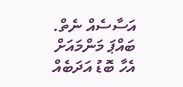އަސާސެއް ނެތް. ބައްޕަ މަންމައަށް އެހާ ބޮޑު އަދަބެއް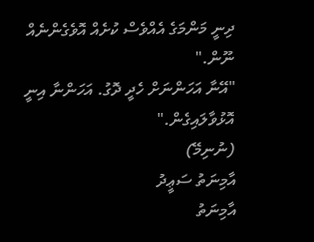ދިނީ މަންމަގެ އެއްވެސް ކުށެއް އޮވެގެންނެއް ނޫން."
"އޭނާ އަހަންނަށް ހެދީ ދޮގު. އަހަންނާ އިނީ އޮޅުވާލައިގެން."
(ނުނިމޭ)
އާމިނަތު ސަޢީދު
އާމިނަތު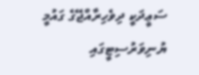ސަޢީދަކީ ދިވެހިރާއްޖޭގެ ގައުމީ ޔުނިވަރުސިޓީގައި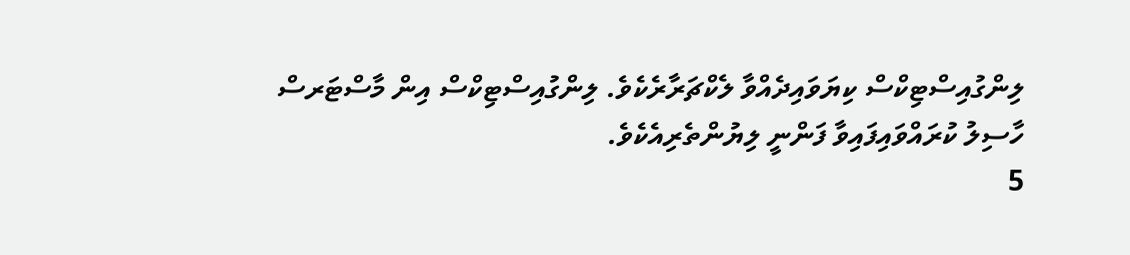ލިންގުއިސްޓިކްސް ކިޔަވައިދެއްވާ ލެކްޗަރާރެކެވެ. ލިންގުއިސްޓިކްސް އިން މާސްޓަރސް ހާސިލު ކުރައްވައިފައިވާ ފަންނީ ލިޔުންތެރިއެކެވެ.
5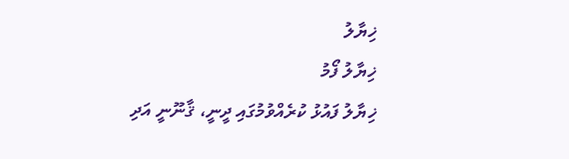ޚިޔާލު
ޚިޔާލު ފޯމު
ޚިޔާލު ފައުޅު ކުރެއްވުމުގައި ދީނީ، ޤާނޫނީ އަދި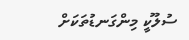ސުލޫކީ މިންގަނޑުތަކަށް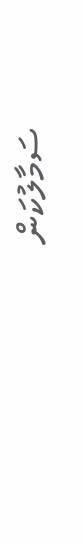ސަމާލުކަން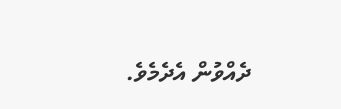ދެއްވުން އެދެމެވެ.